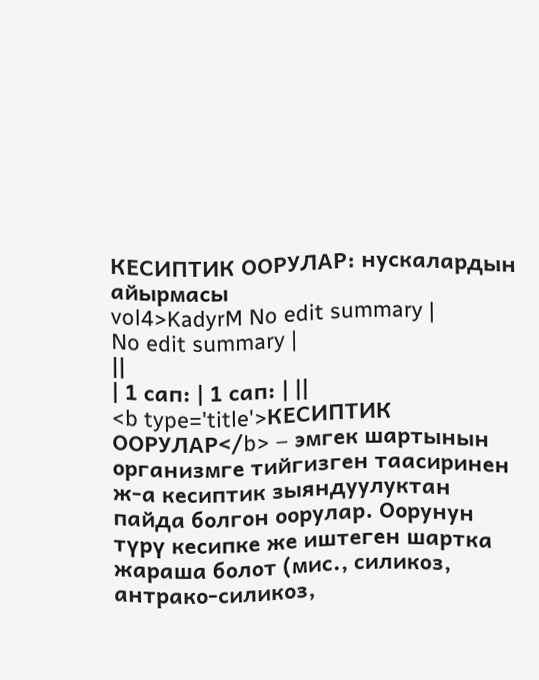КЕСИПТИК ООРУЛАР: нускалардын айырмасы
vol4>KadyrM No edit summary |
No edit summary |
||
| 1 сап: | 1 сап: | ||
<b type='title'>КЕСИПТИК ООРУЛАР</b> – эмгек шартынын организмге тийгизген таасиринен ж-а кесиптик зыяндуулуктан пайда болгон оорулар. Оорунун түрү кесипке же иштеген шартка жараша болот (мис., силикоз, антрако-силикоз,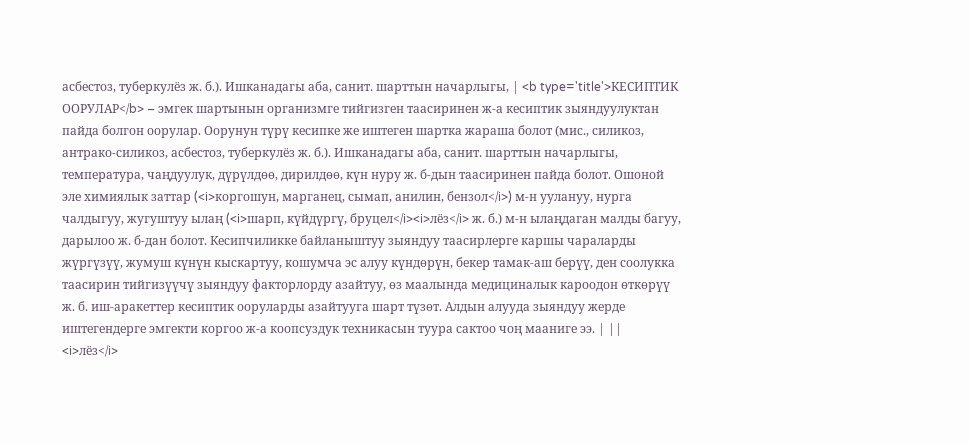асбестоз, туберкулёз ж. б.). Ишканадагы аба, санит. шарттын начарлыгы, | <b type='title'>КЕСИПТИК ООРУЛАР</b> – эмгек шартынын организмге тийгизген таасиринен ж-а кесиптик зыяндуулуктан пайда болгон оорулар. Оорунун түрү кесипке же иштеген шартка жараша болот (мис., силикоз, антрако-силикоз, асбестоз, туберкулёз ж. б.). Ишканадагы аба, санит. шарттын начарлыгы, температура, чаңдуулук, дүрүлдөө, дирилдөө, күн нуру ж. б-дын таасиринен пайда болот. Ошоной эле химиялык заттар (<i>коргошун, марганец, сымап, анилин, бензол</i>) м-н уулануу, нурга чалдыгуу, жугуштуу ылаң (<i>шарп, күйдүргү, бруцел</i><i>лёз</i> ж. б.) м-н ылаңдаган малды багуу, дарылоо ж. б-дан болот. Кесипчиликке байланыштуу зыяндуу таасирлерге каршы чараларды жүргүзүү, жумуш күнүн кыскартуу, кошумча эс алуу күндөрүн, бекер тамак-аш берүү, ден соолукка таасирин тийгизүүчү зыяндуу факторлорду азайтуу, өз маалында медициналык кароодон өткөрүү ж. б. иш-аракеттер кесиптик ооруларды азайтууга шарт түзөт. Алдын алууда зыяндуу жерде иштегендерге эмгекти коргоо ж-а коопсуздук техникасын туура сактоо чоң мааниге ээ. | ||
<i>лёз</i>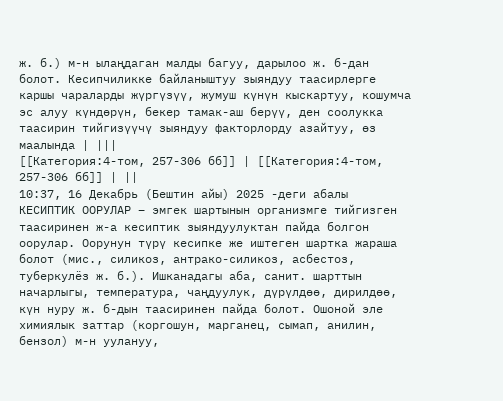ж. б.) м-н ылаңдаган малды багуу, дарылоо ж. б-дан болот. Кесипчиликке байланыштуу зыяндуу таасирлерге каршы чараларды жүргүзүү, жумуш күнүн кыскартуу, кошумча эс алуу күндөрүн, бекер тамак-аш берүү, ден соолукка таасирин тийгизүүчү зыяндуу факторлорду азайтуу, өз маалында | |||
[[Категория:4-том, 257-306 бб]] | [[Категория:4-том, 257-306 бб]] | ||
10:37, 16 Декабрь (Бештин айы) 2025 -деги абалы
КЕСИПТИК ООРУЛАР – эмгек шартынын организмге тийгизген таасиринен ж-а кесиптик зыяндуулуктан пайда болгон оорулар. Оорунун түрү кесипке же иштеген шартка жараша болот (мис., силикоз, антрако-силикоз, асбестоз, туберкулёз ж. б.). Ишканадагы аба, санит. шарттын начарлыгы, температура, чаңдуулук, дүрүлдөө, дирилдөө, күн нуру ж. б-дын таасиринен пайда болот. Ошоной эле химиялык заттар (коргошун, марганец, сымап, анилин, бензол) м-н уулануу,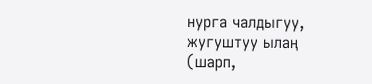нурга чалдыгуу, жугуштуу ылаң (шарп,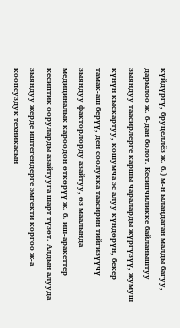күйдүргү, бруцеллёз ж. б.) м-н ылаңдаган малды багуу, дарылоо ж. б-дан болот. Кесипчиликке байланыштуу зыяндуу таасирлерге каршы чараларды жүргүзүү, жумуш күнүн кыскартуу, кошумча эс алуу күндөрүн, бекер тамак-аш берүү, ден соолукка таасирин тийгизүүчү зыяндуу факторлорду азайтуу, өз маалында медициналык кароодон өткөрүү ж. б. иш-аракеттер кесиптик ооруларды азайтууга шарт түзөт. Алдын алууда зыяндуу жерде иштегендерге эмгекти коргоо ж-а коопсуздук техникасын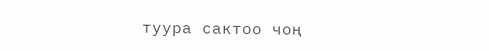туура сактоо чоң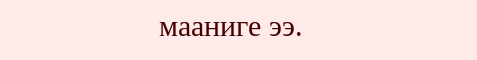мааниге ээ.